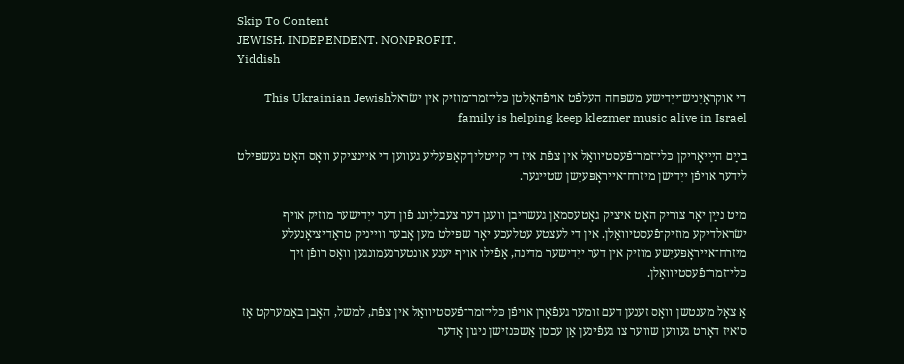Skip To Content
JEWISH. INDEPENDENT. NONPROFIT.
Yiddish

די אוקראַיִניש־ייִדישע משפּחה העלפֿט אויפֿהאַלטן כּלי־זמר־מוזיק אין ישׂראלThis Ukrainian Jewish family is helping keep klezmer music alive in Israel

בײַם הײַיאָריקן כּלי־זמר־פֿעסטיוואַל אין צפֿת איז די קייטלין־קאַפּעליע געווען די איינציקע וואָס האָט געשפּילט לידער אויפֿן ייִדישן מיזרח־אייראָפּעיִשן שטייגער.

מיט נײַן יאָר צוריק האָט איציק גאָטעסמאַן געשריבן וועגן דער צעבליִונג פֿון דער ייִדישער מוזיק אויף ישׂראלדיקע מוזיק־פֿעסטיוואַלן. אין די לעצטע עטלעכע יאָר שפּילט מען אָבער ווייניק טראַדיציאָנעלע מיזרח־אייראָפּעיִשע מוזיק אין דער ייִדישער מדינה, אַפֿילו אויף יענע אונטערנעמונגען וואָס רופֿן זיך כּלי־זמר־פֿעסטיוואַלן.

אַ צאָל מענטשן וואָס זענען דעם זומער געפֿאָרן אויפֿן כּלי־זמר־פֿעסטיוואַל אין צפֿת, למשל, האָבן באַמערקט אַז ס׳איז דאָרט געווען שווער צו געפֿינען אַן עכטן אַשכּנזישן ניגון אָדער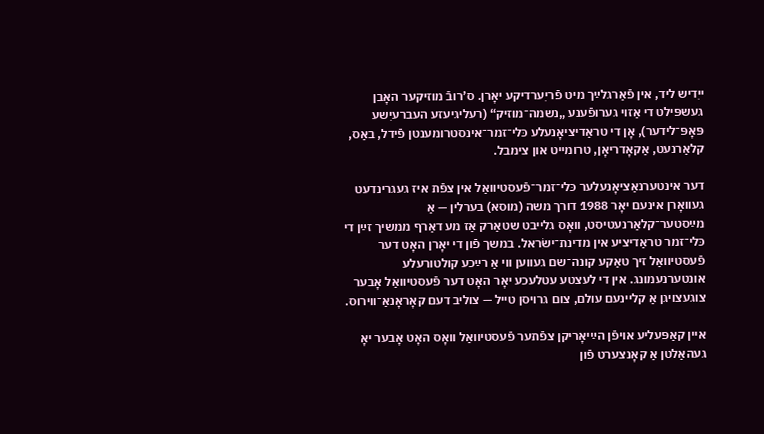ייִדיש ליד, אין פֿאַרגלײַך מיט פֿריִערדיקע יאָרן. ס’רובֿ מוזיקער האָבן געשפּילט די אַזוי גערופֿענע „נשמה־מוזיק“ (רעליגיעזע העברעיִשע פּאָפּ־לידער), אָן די טראַדיציאָנעלע כּלי־זמר־אינסטרומענטן פֿידל, באַס, קלאַרנעט, אַקאָדריאָן, טרומייט און צימבל.

דער אינטערנאַציאָנעלער כּלי־זמר־פֿעסטיוואַל אין צפֿת איז געגרינדעט געוואָרן אינעם יאָר 1988 דורך משה (מוסא) בערלין — אַ מײַסטער־קלאַרנעטיסט, וואָס גלייבט שטאַרק אַז מע דאַרף ממשיך זײַן די כּלי־זמר טראַדיציע אין מדינת־ישׂראל. במשך פֿון די יאָרן האָט דער פֿעסטיוואַל זיך טאַקע קונה־שם געווען ווי אַ רײַכע קולטורעלע אונטערנעמונג. אין די לעצטע עטלעכע יאָר האָט דער פֿעסטיוואַל אָבער צוגעצויגן אַ קליינעם עולם, צום גרויסן טייל — צוליב דעם קאָראָנאַ־ווירוס.

איין קאַפּעליע אויפֿן הײַיאָריקן צפֿתער פֿעסטיוואַל וואָס האָט אָבער יאָ געהאַלטן אַ קאָנצערט פֿון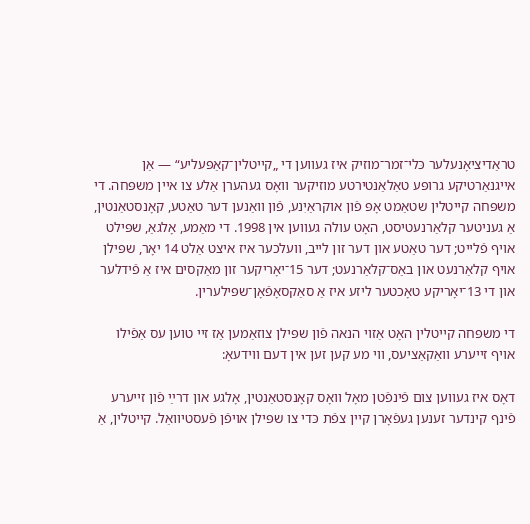טראַדיציאָנעלער כּלי־זמר־מוזיק איז געווען די „קייטלין־קאַפּעליע“ — אַן אייגנאַרטיקע גרופּע טאַלאַנטירטע מוזיקער וואָס געהערן אַלע צו איין משפּחה. די משפּחה קייטלין שטאַמט אָפּ פֿון אוקראַיִנע, פֿון וואַנען דער טאַטע, קאָנסטאַנטין, אַ געניטער קלאַרנעטיסט, האָט עולה געווען אין 1998. די מאַמע, אָלגאַ, שפּילט אויף פֿלייט; דער טאַטע און דער זון לייב, וועלכער איז איצט אַלט 14 יאָר, שפּילן אויף קלאַרנעט און באַס־קלאַרנעט; דער 15־יאָריקער זון מאַקסים איז אַ פֿידלער און די 13־יאָריקע טאָכטער ליזע איז אַ סאַקסאָפֿאָן־שפּילערין.

די משפּחה קייטלין האָט אַזוי הנאה פֿון שפּילן צוזאַמען אַז זיי טוען עס אַפֿילו אויף זייערע וואַקאַציעס, ווי מע קען זען אין דעם ווידעאָ:

דאָס איז געווען צום פֿינפֿטן מאָל וואָס קאָנסטאַנטין, אָלגע און דרײַ פֿון זייערע פֿינף קינדער זענען געפֿאָרן קיין צפֿת כּדי צו שפּילן אויפֿן פֿעסטיוואַל. קייטלין, אַ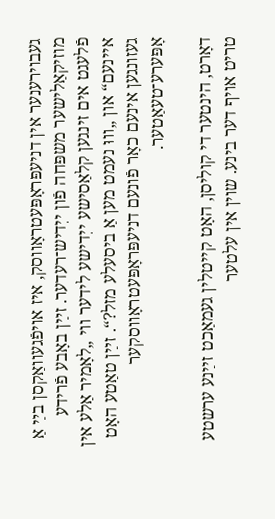געבוירענער אין דניעפּראָפּעטראָווסק, איז אויפֿגעוואַקסן בײַ אַ מוזיקאַלישער משפּחה פֿון ייִדיש־רעדער. זײַן באָבע פֿרידע פֿלעגט אים זינגען קלאַסישע ייִדישע לידער ווי „לאָמיר אַלע אין איינעם“ און „וווּ נעמט מען אַ ביסעלע מזל?“. זײַן טאַטע האָט געזונגען אינעם כאָר פֿונעם דניעפּראָפּעטראָווסקער אָפּערע־טעאַטער.

דאָרט, הינטער די קוליסן, האָט קייטלין געמאַכט זײַנע ערשטע טריט אויף דער בינע. שוין אין עלטער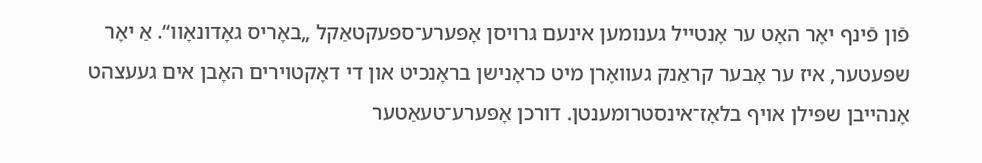פֿון פֿינף יאָר האָט ער אָנטייל גענומען אינעם גרויסן אָפּערע־ספּעקטאַקל „באָריס גאָדונאָוו“. אַ יאָר שפּעטער, איז ער אָבער קראַנק געוואָרן מיט כראָנישן בראָנכיט און די דאָקטוירים האָבן אים געעצהט אָנהייבן שפּילן אויף בלאָז־אינסטרומענטן. דורכן אָפּערע־טעאַטער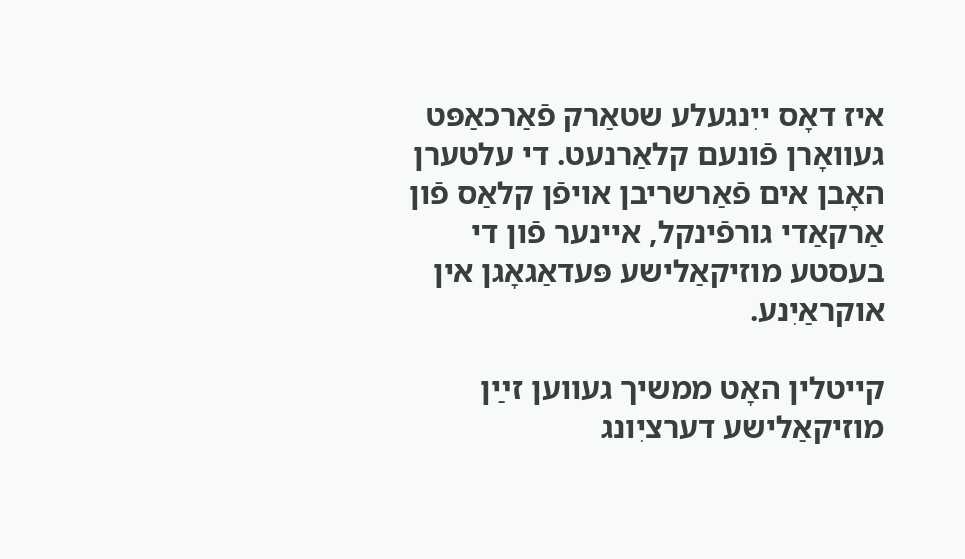איז דאָס ייִנגעלע שטאַרק פֿאַרכאַפּט געוואָרן פֿונעם קלאַרנעט. די עלטערן האָבן אים פֿאַרשריבן אויפֿן קלאַס פֿון אַרקאַדי גורפֿינקל, איינער פֿון די בעסטע מוזיקאַלישע פּעדאַגאָגן אין אוקראַיִנע.

קייטלין האָט ממשיך געווען זײַן מוזיקאַלישע דערציִונג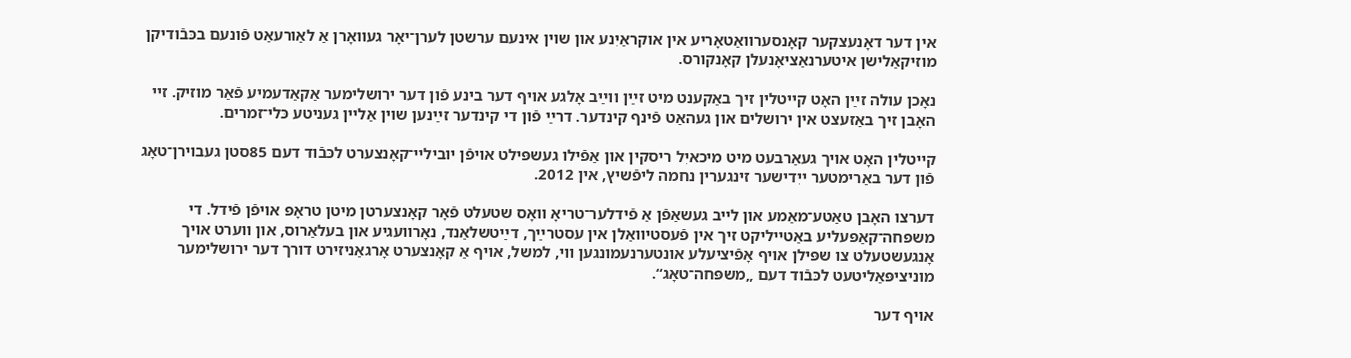אין דער דאָנעצקער קאָנסערוואַטאָריע אין אוקראַיִנע און שוין אינעם ערשטן לערן־יאָר געוואָרן אַ לאַורעאַט פֿונעם בכּבֿודיקן מוזיקאַלישן איטערנאַציאָנעלן קאָנקורס.

נאָכן עולה זײַן האָט קייטלין זיך באַקענט מיט זײַן ווײַב אָלגע אויף דער בינע פֿון דער ירושלימער אַקאַדעמיע פֿאַר מוזיק. זיי האָבן זיך באַזעצט אין ירושלים און געהאַט פֿינף קינדער. דרײַ פֿון די קינדער זײַנען שוין אַליין געניטע כּלי־זמרים.

קייטלין האָט אויך געאַרבעט מיט מיכאיִל ריסקין און אַפֿילו געשפּילט אויפֿן יוביליי־קאָנצערט לכּבֿוד דעם 85סטן געבוירן־טאָג פֿון דער באַרימטער ייִדישער זינגערין נחמה ליפֿשיץ, אין 2012.

דערצו האָבן טאַטע־מאַמע און לייב געשאַפֿן אַ פֿידלער־טריאָ וואָס שטעלט פֿאָר קאָנצערטן מיטן טראָפּ אויפֿן פֿידל. די משפּחה־קאַפּעליע באַטייליקט זיך אין פֿעסטיוואַלן אין עסטרײַך, דײַטשלאַנד, נאָרוועגיע און בעלאַרוס, און ווערט אויך אָנגעשטעלט צו שפּילן אויף אָפֿיציעלע אונטערנעמונגען ווי, למשל, אויף אַ קאָנצערט אָרגאַניזירט דורך דער ירושלימער מוניציפּאַליטעט לכּבֿוד דעם „משפּחה־טאָג“.

אויף דער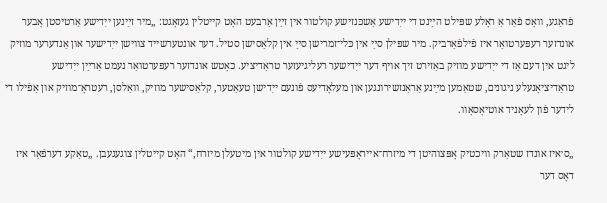פֿראַגע, וואָס פֿאַר אַ ראָלע שפּילט הײַנט די ייִדישע אַשכּנזישע קולטור אין זײַן אַרבעט האָט קייטלין געזאָגט: „מיר זײַנען ייִדישע אַרטיסטן אָבער אונדזער רעפּערטואַר איז פֿילפֿאַרביק. מיר שפּילן סײַ אין כּלי־זמרישן סײַ אין קלאַסישן סטיל. דער אונטערשייד צווישן ייִדישער און אַנדערער מוזיק ליגט אין דעם אַז די ייִדישע מוזיק באַזירט זיך אויף דער ייִדישער רעליגיעזער טראַדיציע. כאָטש אונדזער רעפּערטואַר נעמט אַרײַן ייִדישע טראַדיציאָנעלע ניגונים, שטאַמען מײַנע אַראַנזשירונגען און מעלאָדיעס פֿונעם ייִדישן טעאַטער, קלאַסישער מוזיק, וואַלסן, רעטראָ־מוזיק און אַפֿילו די לידער פֿון לעאָניד אוטיאָסאָוו.

„ס׳איז אונדז שטאַרק וויכטיק אָפּצוהיטן די מיזרח־אייראָפּעישע ייִדישע קולטור אין מיטעלן מיזרח,“ האָט קייטלין צוגעגעבן. „טאַקע דערפֿאַר איז דאָס דער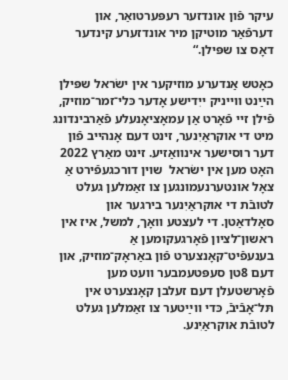עיקר פֿון אונדזער רעפּערטואַר, און דערפֿאַר מוטיקן מיר אונדזערע קינדער דאָס צו שפּילן.“

כאָטש אַנדערע מוזיקער אין ישׂראל שפּילן הײַנט ווייניק ייִדישע אָדער כּלי־זמר־מוזיק, פֿילן זיי פֿאָרט אַן עמאָציאָנעלע פֿאַרבינדונג מיט די אוקראַיִנער, זינט דעם אָנהייב פֿון דער רוסישער אינוואַזיע. זינט מאַרץ 2022 האָט מען אין ישׂראל  שוין דורכגעפֿירט אַ צאָל אונטערנעמונגען צו זאַמלען געלט לטובֿת די אוקראַיִנער בירגער און סאָלדאַטן. די לעצטע וואָך, למשל, איז אין ראשון־לציון פֿאָרגעקומען אַ בענעפֿיט־קאָנצערט פֿון באַראָק־מוזיק, און דעם 8טן סעפּטעמבער וועט מען פֿאָרשטעלן דעם זעלבן קאָנצערט אין תּל־אָבֿיבֿ, כּדי ווײַטער צו זאַמלען געלט לטובֿת אוקראַיִנע.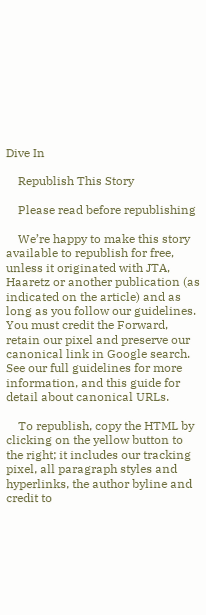Dive In

    Republish This Story

    Please read before republishing

    We’re happy to make this story available to republish for free, unless it originated with JTA, Haaretz or another publication (as indicated on the article) and as long as you follow our guidelines. You must credit the Forward, retain our pixel and preserve our canonical link in Google search.  See our full guidelines for more information, and this guide for detail about canonical URLs.

    To republish, copy the HTML by clicking on the yellow button to the right; it includes our tracking pixel, all paragraph styles and hyperlinks, the author byline and credit to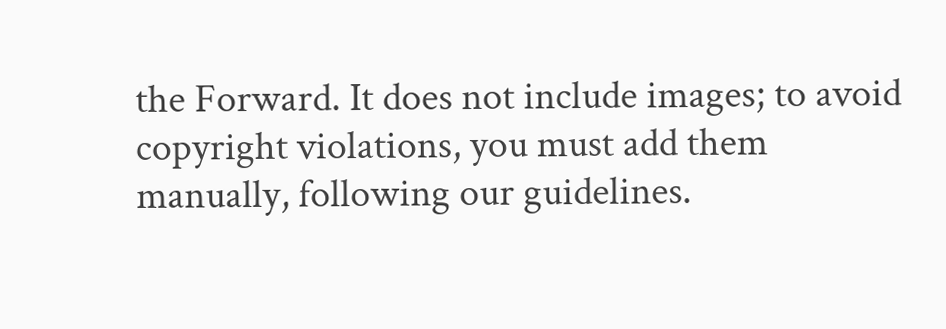the Forward. It does not include images; to avoid copyright violations, you must add them manually, following our guidelines.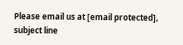Please email us at [email protected], subject line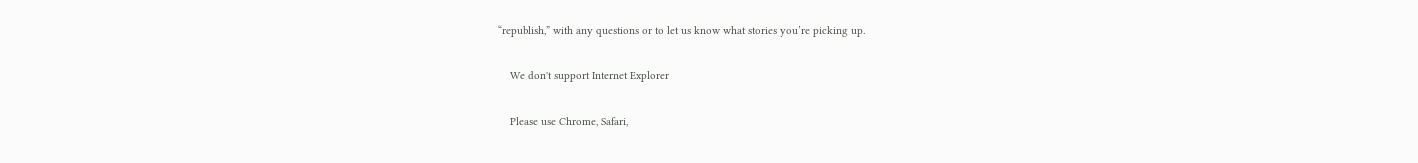“republish,” with any questions or to let us know what stories you’re picking up.

    We don't support Internet Explorer

    Please use Chrome, Safari,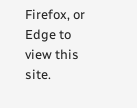Firefox, or Edge to view this site.